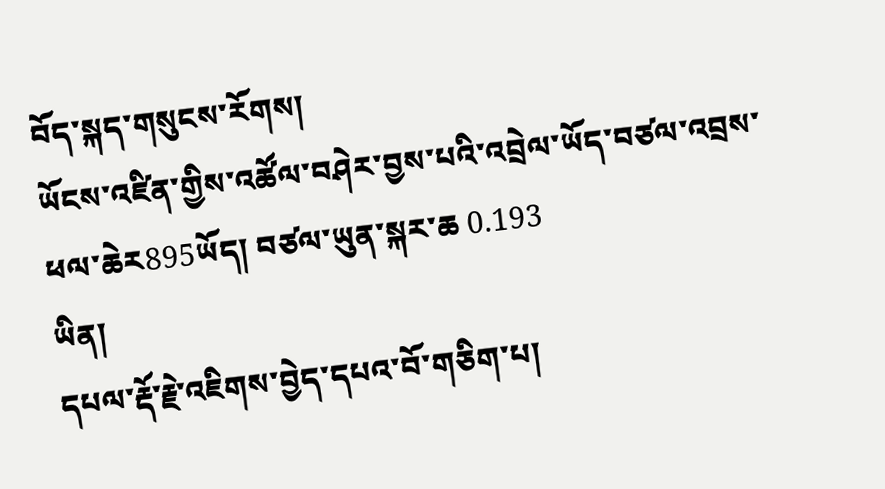བོད་སྐད་གསུངས་རོགས།
ཡོངས་འཛིན་གྱིས་འཚོལ་བཤེར་བྱས་པའི་འབྲེལ་ཡོད་བཙལ་འབྲས་ཕལ་ཆེར895ཡོད། བཙལ་ཡུན་སྐར་ཆ 0.193
ཡིན།
དཔལ་རྡོ་རྗེ་འཇིགས་བྱེད་དཔའ་བོ་གཅིག་པ།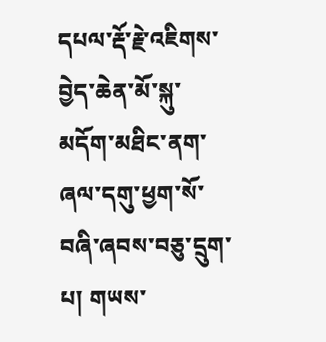དཔལ་རྡོ་རྗེ་འཇིགས་བྱེད་ཆེན་མོ་སྐུ་མདོག་མཐིང་ནག་ཞལ་དགུ་ཕྱག་སོ་བཞི་ཞབས་བཅུ་དྲུག་པ། གཡས་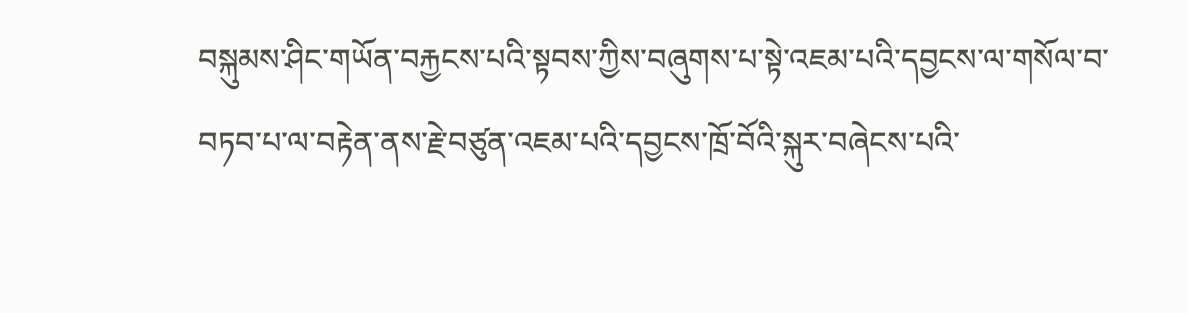བསྐུམས་ཤིང་གཡོན་བརྐྱངས་པའི་སྟབས་ཀྱིས་བཞུགས་པ་སྟེ་འཇམ་པའི་དབྱངས་ལ་གསོལ་བ་བཏབ་པ་ལ་བརྟེན་ནས་རྗེ་བཙུན་འཇམ་པའི་དབྱངས་ཁྲོ་བོའི་སྐུར་བཞེངས་པའི་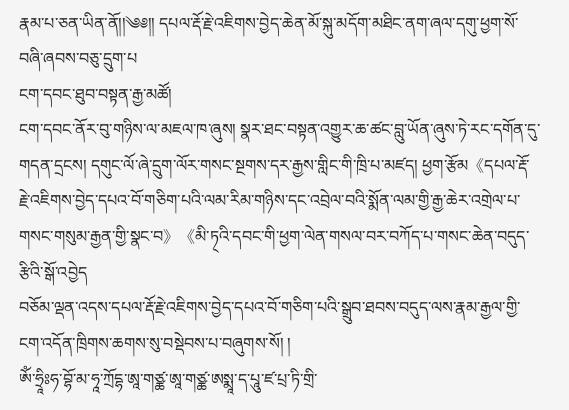རྣམ་པ་ཅན་ཡིན་ནོ།།༄༅།། དཔལ་རྡོ་རྗེ་འཇིགས་བྱེད་ཆེན་མོ་སྐུ་མདོག་མཐིང་ནག་ཞལ་དགུ་ཕྱག་སོ་བཞི་ཞབས་བཅུ་དྲུག་པ
ངག་དབང་ཐུབ་བསྟན་རྒྱ་མཚོ།
ངག་དབང་ནོར་བུ་གཉིས་ལ་མཇལ་ཁ་ཞུས། སྣར་ཐང་བསྟན་འགྱུར་ཆ་ཚང་བླུ་ཡོན་ཞུས་ཏེ་རང་དགོན་དུ་གདན་དྲངས། དགུང་ལོ་ཞེ་དྲུག་ལོར་གསང་སྔགས་དར་རྒྱས་གླིང་གི་ཁྲི་པ་མཛད། ཕྱག་རྩོམ《དཔལ་རྡོ་རྗེ་འཇིགས་བྱེད་དཔའ་བོ་གཅིག་པའི་ལམ་རིམ་གཉིས་དང་འབྲེལ་བའི་སྨོན་ལམ་གྱི་རྒྱ་ཆེར་འགྲེལ་པ་གསང་གསུམ་རྒྱན་གྱི་སྣང་བ》《མི་ཏ྄འི་དབང་གི་ཕྱག་ལེན་གསལ་བར་བཀོད་པ་གསང་ཆེན་བདུད་རྩིའི་སྒོ་འབྱེད
བཅོམ་ལྡན་འདས་དཔལ་རྡོ་རྗེ་འཇིགས་བྱེད་དཔའ་བོ་གཅིག་པའི་སྒྲུབ་ཐབས་བདུད་ལས་རྣམ་རྒྱལ་གྱི་ངག་འདོན་ཁྲིགས་ཆགས་སུ་བསྡེབས་པ་བཞུགས་སོ། །
ཨོཾ་ཧྲཱིཿཧ་བྷོ་མ་ཧཱ་ཀྲོདྷ་ཨཱ་གཙྪ་ཨཱ་གཙྪ་ཨསྨཱ་ད་པཱུ་ཛ་པྲ་ཏི་གྲི་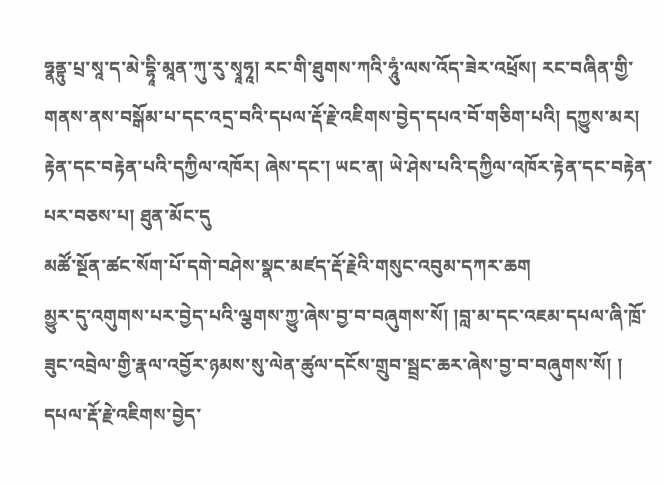ཧྣནྟུ་པྲ་སཱ་ད་མེ་དྷཱི་མཱན་ཀུ་རུ་སྭཱཧཱ། རང་གི་ཐུགས་ཀའི་ཧཱུཾ་ལས་འོད་ཟེར་འཕྲོས། རང་བཞིན་གྱི་གནས་ནས་བསྒོམ་པ་དང་འདྲ་བའི་དཔལ་རྡོ་རྗེ་འཇིགས་བྱེད་དཔའ་བོ་གཅིག་པའི། དཀྱུས་མར། རྟེན་དང་བརྟེན་པའི་དཀྱིལ་འཁོར། ཞེས་དང་། ཡང་ན། ཡེ་ཤེས་པའི་དཀྱིལ་འཁོར་རྟེན་དང་བརྟེན་པར་བཅས་པ། ཐུན་མོང་དུ
མཚོ་སྔོན་ཚང་སོག་པོ་དགེ་བཤེས་སྣང་མཛད་རྡོ་རྗེའི་གསུང་འབུམ་དཀར་ཆག
མྱུར་དུ་འགུགས་པར་བྱེད་པའི་ལྕགས་ཀྱུ་ཞེས་བྱ་བ་བཞུགས་སོ། །བླ་མ་དང་འཇམ་དཔལ་ཞི་ཁྲོ་ཟུང་འབྲེལ་གྱི་རྣལ་འབྱོར་ཉམས་སུ་ལེན་ཚུལ་དངོས་གྲུབ་སྦྲང་ཆར་ཞེས་བྱ་བ་བཞུགས་སོ། ། དཔལ་རྡོ་རྗེ་འཇིགས་བྱེད་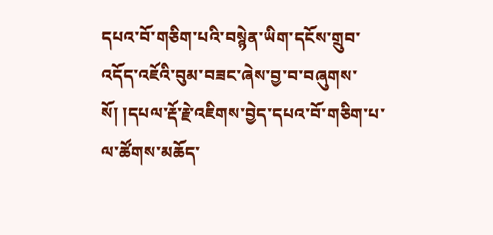དཔའ་བོ་གཅིག་པའི་བསྙེན་ཡིག་དངོས་གྲུབ་འདོད་འཇོའི་བུམ་བཟང་ཞེས་བྱ་བ་བཞུགས་སོ། །དཔལ་རྡོ་རྗེ་འཇིགས་བྱེད་དཔའ་བོ་གཅིག་པ་ལ་ཚོགས་མཆོད་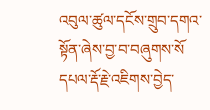འབུལ་ཚུལ་དངོས་གྲུབ་དགའ་སྟོན་ཞེས་བྱ་བ་བཞུགས་སོ
དཔལ་རྡོ་རྗེ་འཇིགས་བྱེད་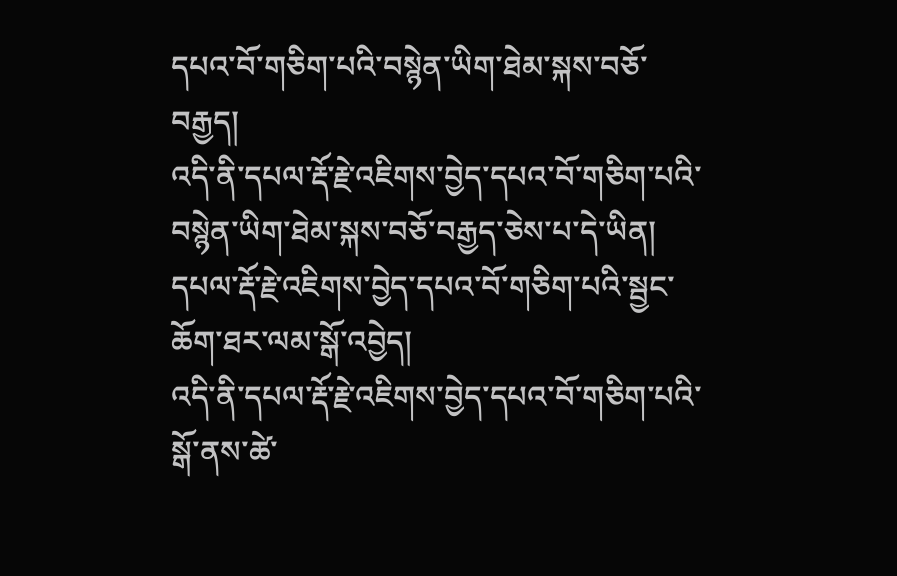དཔའ་བོ་གཅིག་པའི་བསྙེན་ཡིག་ཐེམ་སྐས་བཅོ་བརྒྱད།
འདི་ནི་དཔལ་རྡོ་རྗེ་འཇིགས་བྱེད་དཔའ་བོ་གཅིག་པའི་བསྙེན་ཡིག་ཐེམ་སྐས་བཅོ་བརྒྱད་ཅེས་པ་དེ་ཡིན།
དཔལ་རྡོ་རྗེ་འཇིགས་བྱེད་དཔའ་བོ་གཅིག་པའི་སྦྱང་ཆོག་ཐར་ལམ་སྒོ་འབྱེད།
འདི་ནི་དཔལ་རྡོ་རྗེ་འཇིགས་བྱེད་དཔའ་བོ་གཅིག་པའི་སྒོ་ནས་ཚེ་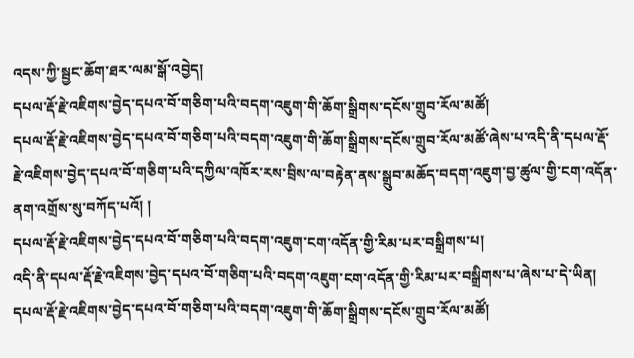འདས་ཀྱི་སྦྱང་ཆོག་ཐར་ལམ་སྒོ་འབྱེད།
དཔལ་རྡོ་རྗེ་འཇིགས་བྱེད་དཔའ་བོ་གཅིག་པའི་བདག་འཇུག་གི་ཆོག་སྒྲིགས་དངོས་གྲུབ་རོལ་མཚོ།
དཔལ་རྡོ་རྗེ་འཇིགས་བྱེད་དཔའ་བོ་གཅིག་པའི་བདག་འཇུག་གི་ཆོག་སྒྲིགས་དངོས་གྲུབ་རོལ་མཚོ་ཞེས་པ་འདི་ནི་དཔལ་རྡོ་རྗེ་འཇིགས་བྱེད་དཔའ་བོ་གཅིག་པའི་དཀྱིལ་འཁོར་རས་བྲིས་ལ་བརྟེན་ནས་སྒྲུབ་མཆོད་བདག་འཇུག་བྱ་ཚུལ་གྱི་ངག་འདོན་ནག་འགྲོས་སུ་བཀོད་པའོ། །
དཔལ་རྡོ་རྗེ་འཇིགས་བྱེད་དཔའ་བོ་གཅིག་པའི་བདག་འཇུག་ངག་འདོན་གྱི་རིམ་པར་བསྒྲིགས་པ།
འདི་ནི་དཔལ་རྡོ་རྗེ་འཇིགས་བྱེད་དཔའ་བོ་གཅིག་པའི་བདག་འཇུག་ངག་འདོན་གྱི་རིམ་པར་བསྒྲིགས་པ་ཞེས་པ་དེ་ཡིན།
དཔལ་རྡོ་རྗེ་འཇིགས་བྱེད་དཔའ་བོ་གཅིག་པའི་བདག་འཇུག་གི་ཆོག་སྒྲིགས་དངོས་གྲུབ་རོལ་མཚོ།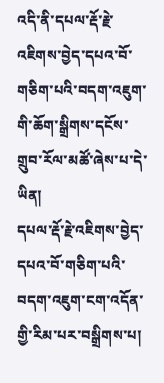འདི་ནི་དཔལ་རྡོ་རྗེ་འཇིགས་བྱེད་དཔའ་བོ་གཅིག་པའི་བདག་འཇུག་གི་ཆོག་སྒྲིགས་དངོས་གྲུབ་རོལ་མཚོ་ཞེས་པ་དེ་ཡིན།
དཔལ་རྡོ་རྗེ་འཇིགས་བྱེད་དཔའ་བོ་གཅིག་པའི་བདག་འཇུག་ངག་འདོན་གྱི་རིམ་པར་བསྒྲིགས་པ།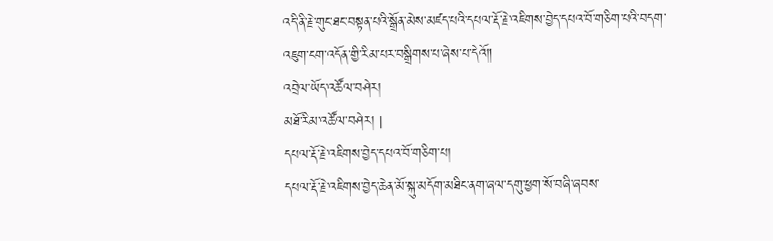འདི་ནི་རྗེ་གུང་ཐང་བསྟན་པའི་སྒྲོན་མེས་མཛད་པའི་དཔལ་རྡོ་རྗེ་འཇིགས་བྱེད་དཔའ་བོ་གཅིག་པའི་བདག་འཇུག་ངག་འདོན་གྱི་རིམ་པར་བསྒྲིགས་པ་ཞེས་པ་དེའོ༎
འབྲེལ་ཡོད་འཚོལ་བཤེར།
མཐོ་རིམ་འཚོལ་བཤེར། |
དཔལ་རྡོ་རྗེ་འཇིགས་བྱེད་དཔའ་བོ་གཅིག་པ།
དཔལ་རྡོ་རྗེ་འཇིགས་བྱེད་ཆེན་མོ་སྐུ་མདོག་མཐིང་ནག་ཞལ་དགུ་ཕྱག་སོ་བཞི་ཞབས་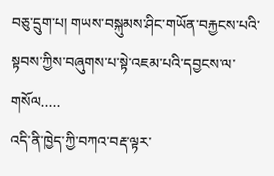བཅུ་དྲུག་པ། གཡས་བསྐུམས་ཤིང་གཡོན་བརྐྱངས་པའི་སྟབས་ཀྱིས་བཞུགས་པ་སྟེ་འཇམ་པའི་དབྱངས་ལ་གསོལ.....
འདི་ནི་ཁྱེད་ཀྱི་བཀའ་བརྡ་ལྟར་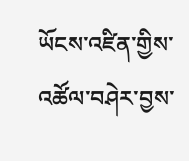ཡོངས་འཛིན་གྱིས་འཚོལ་བཤེར་བྱས་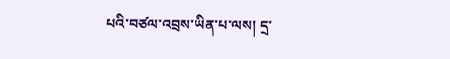པའི་བཙལ་འབྲས་ཡིན་པ་ལས། དྲ་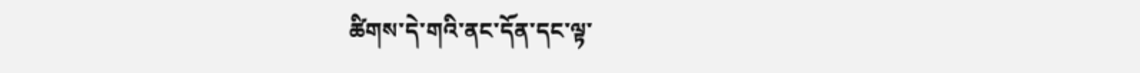ཚིགས་དེ་གའི་ནང་དོན་དང་ལྟ་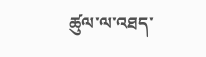ཚུལ་ལ་འཐད་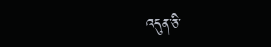འདུན་ཅི་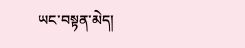ཡང་བསྟན་མེད།